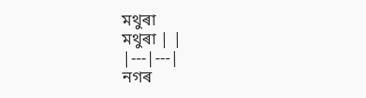মথুৰা
মথুৰা | |
|---|---|
নগৰ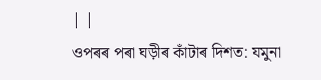| |
ওপৰৰ পৰা ঘড়ীৰ কাঁটাৰ দিশত: যমুনা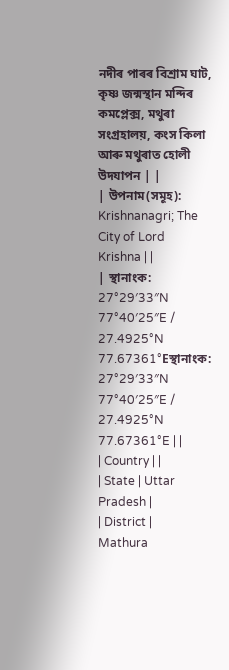নদীৰ পাৰৰ বিশ্ৰাম ঘাট, কৃষ্ণ জন্মস্থান মন্দিৰ কমপ্লেক্স, মথুৰা সংগ্ৰহালয়, কংস কিলা আৰু মথুৰাত হোলী উদযাপন | |
| উপনাম(সমূহ): Krishnanagri; The City of Lord Krishna | |
| স্থানাংক: 27°29′33″N 77°40′25″E / 27.4925°N 77.67361°Eস্থানাংক: 27°29′33″N 77°40′25″E / 27.4925°N 77.67361°E | |
| Country | |
| State | Uttar Pradesh |
| District | Mathura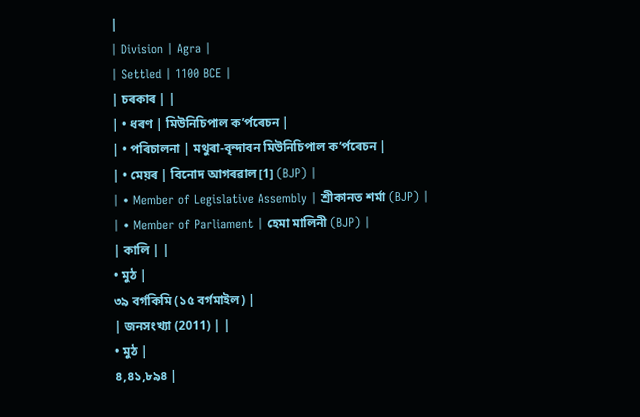|
| Division | Agra |
| Settled | 1100 BCE |
| চৰকাৰ | |
| • ধৰণ | মিউনিচিপাল ক’ৰ্পৰেচন |
| • পৰিচালনা | মথুৰা-বৃন্দাবন মিউনিচিপাল ক’ৰ্পৰেচন |
| • মেয়ৰ | বিনোদ আগৰৱাল[1] (BJP) |
| • Member of Legislative Assembly | শ্ৰীকানত শৰ্মা (BJP) |
| • Member of Parliament | হেমা মালিনী (BJP) |
| কালি | |
• মুঠ |
৩৯ বৰ্গকিমি (১৫ বৰ্গমাইল) |
| জনসংখ্যা (2011) | |
• মুঠ |
৪,৪১,৮৯৪ |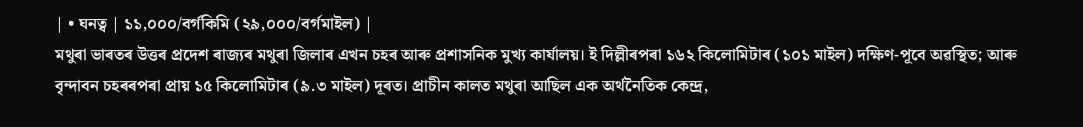| • ঘনত্ব | ১১,০০০/বৰ্গকিমি (২৯,০০০/বৰ্গমাইল) |
মথুৰা ভাৰতৰ উত্তৰ প্ৰদেশ ৰাজ্যৰ মথুৰা জিলাৰ এখন চহৰ আৰু প্ৰশাসনিক মুখ্য কাৰ্যালয়। ই দিল্লীৰপৰা ১৬২ কিলোমিটাৰ (১০১ মাইল) দক্ষিণ-পূবে অৱস্থিত; আৰু বৃন্দাবন চহৰৰপৰা প্ৰায় ১৫ কিলোমিটাৰ (৯.৩ মাইল) দূৰত। প্ৰাচীন কালত মথুৰা আছিল এক অৰ্থনৈতিক কেন্দ্ৰ,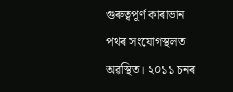গুৰুত্বপূৰ্ণ কাৰাভান পথৰ সংযোগস্থলত অৱস্থিত। ২০১১ চনৰ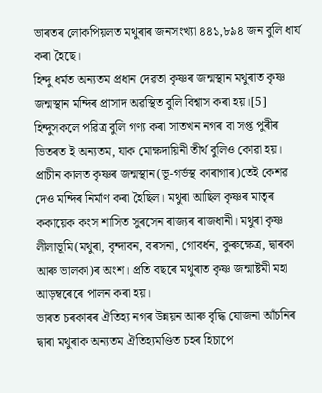ভাৰতৰ লোকপিয়লত মথুৰাৰ জনসংখ্যা ৪৪১,৮৯৪ জন বুলি ধাৰ্য কৰা হৈছে।
হিন্দু ধৰ্মত অন্যতম প্ৰধান দেৱতা কৃষ্ণৰ জন্মস্থান মথুৰাত কৃষ্ণ জন্মস্থান মন্দিৰ প্ৰাসাদ অৱস্থিত বুলি বিশ্বাস কৰা হয়।[5] হিন্দুসকলে পৱিত্ৰ বুলি গণ্য কৰা সাতখন নগৰ বা সপ্ত পুৰীৰ ভিতৰত ই অন্যতম, যাক মোক্ষদায়িনী তীৰ্থ বুলিও কোৱা হয়। প্ৰাচীন কালত কৃষ্ণৰ জন্মস্থান(ভূ-গৰ্ভস্থ কাৰাগাৰ)তেই কেশৱ দেও মন্দিৰ নিৰ্মাণ কৰা হৈছিল। মথুৰা আছিল কৃষ্ণৰ মাতৃৰ ককায়েক কংস শাসিত সুৰসেন ৰাজ্যৰ ৰাজধানী। মথুৰা কৃষ্ণ লীলাভূমি(মথুৰা, বৃন্দাবন, বৰসনা, গোবৰ্ধন, কুৰুক্ষেত্ৰ, দ্বাৰকা আৰু ভালকা)ৰ অংশ। প্ৰতি বছৰে মথুৰাত কৃষ্ণ জন্মাষ্টমী মহা আড়ম্বৰেৰে পালন কৰা হয়।
ভাৰত চৰকাৰৰ ঐতিহ্য নগৰ উন্নয়ন আৰু বৃদ্ধি যোজনা আঁচনিৰ দ্বাৰা মথুৰাক অন্যতম ঐতিহ্যমণ্ডিত চহৰ হিচাপে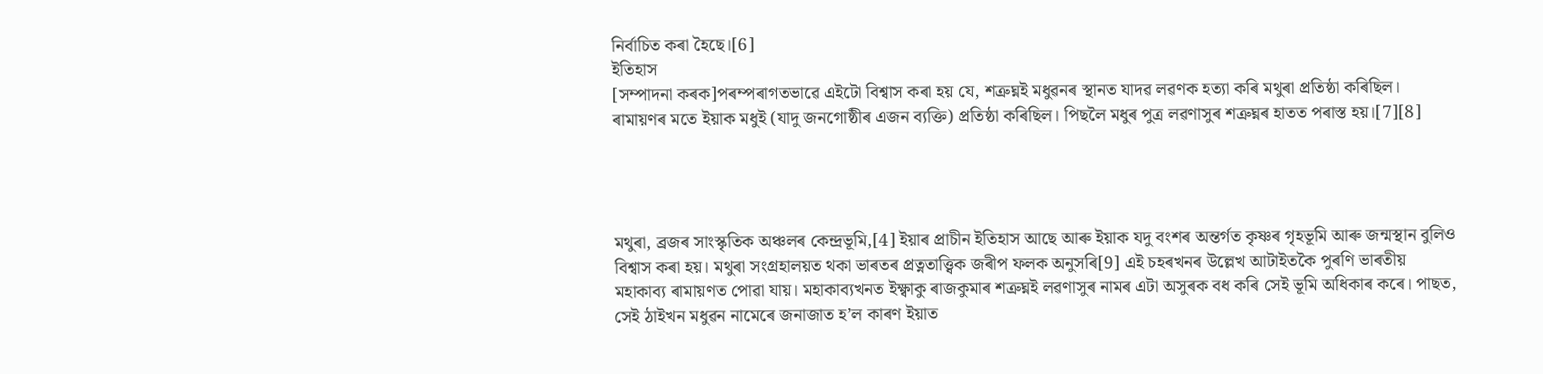নিৰ্বাচিত কৰা হৈছে।[6]
ইতিহাস
[সম্পাদনা কৰক]পৰম্পৰাগতভাৱে এইটো বিশ্বাস কৰা হয় যে, শত্ৰুঘ্নই মধুৱনৰ স্থানত যাদৱ লৱণক হত্যা কৰি মথুৰা প্ৰতিষ্ঠা কৰিছিল। ৰামায়ণৰ মতে ইয়াক মধুই (যাদু জনগোষ্ঠীৰ এজন ব্যক্তি) প্ৰতিষ্ঠা কৰিছিল। পিছলৈ মধুৰ পুত্ৰ লৱণাসুৰ শত্ৰুঘ্নৰ হাতত পৰাস্ত হয়।[7][8]




মথুৰা, ব্ৰজৰ সাংস্কৃতিক অঞ্চলৰ কেন্দ্ৰভূমি,[4] ইয়াৰ প্ৰাচীন ইতিহাস আছে আৰু ইয়াক যদু বংশৰ অন্তৰ্গত কৃষ্ণৰ গৃহভূমি আৰু জন্মস্থান বুলিও বিশ্বাস কৰা হয়। মথুৰা সংগ্ৰহালয়ত থকা ভাৰতৰ প্ৰত্নতাত্ত্বিক জৰীপ ফলক অনুসৰি[9] এই চহৰখনৰ উল্লেখ আটাইতকৈ পুৰণি ভাৰতীয় মহাকাব্য ৰামায়ণত পোৱা যায়। মহাকাব্যখনত ইক্ষ্ৱাকু ৰাজকুমাৰ শত্ৰুঘ্নই লৱণাসুৰ নামৰ এটা অসুৰক বধ কৰি সেই ভূমি অধিকাৰ কৰে। পাছত, সেই ঠাইখন মধুৱন নামেৰে জনাজাত হ’ল কাৰণ ইয়াত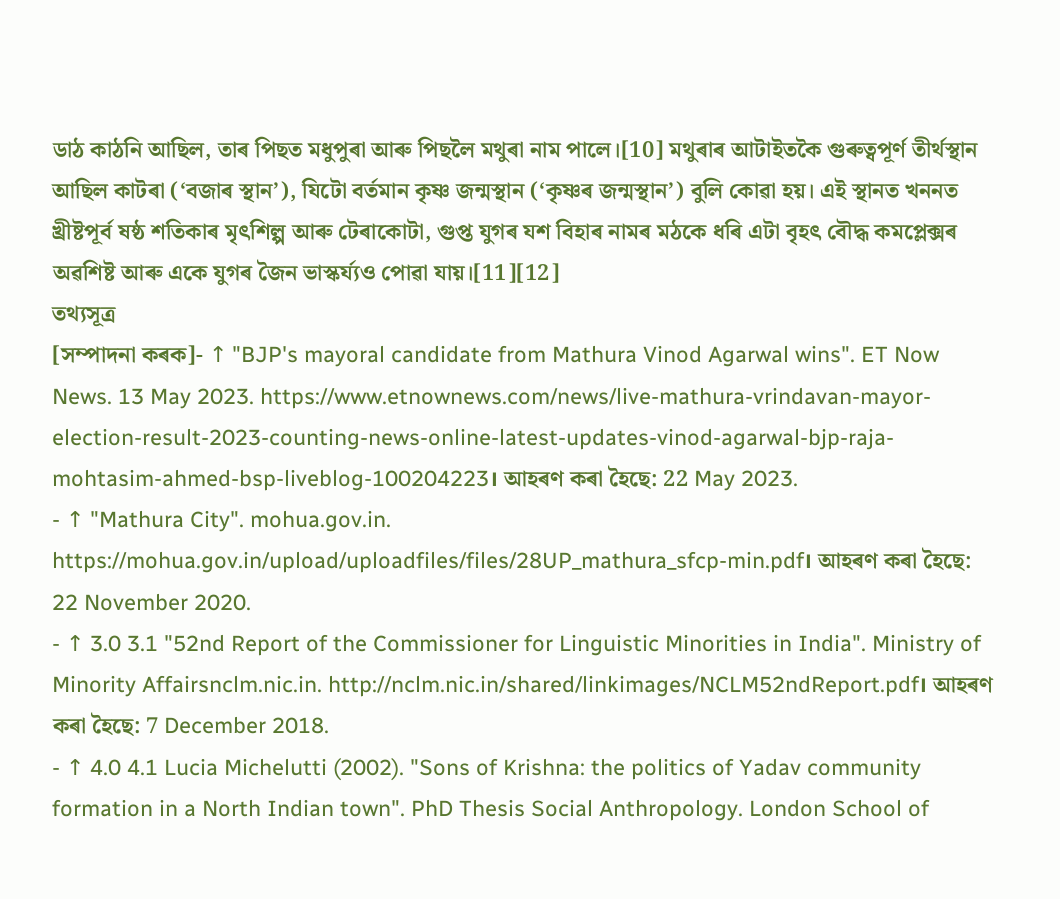ডাঠ কাঠনি আছিল, তাৰ পিছত মধুপুৰা আৰু পিছলৈ মথুৰা নাম পালে।[10] মথুৰাৰ আটাইতকৈ গুৰুত্বপূৰ্ণ তীৰ্থস্থান আছিল কাটৰা (‘বজাৰ স্থান’), যিটো বৰ্তমান কৃষ্ণ জন্মস্থান (‘কৃষ্ণৰ জন্মস্থান’) বুলি কোৱা হয়। এই স্থানত খননত খ্ৰীষ্টপূৰ্ব ষষ্ঠ শতিকাৰ মৃৎশিল্প আৰু টেৰাকোটা, গুপ্ত যুগৰ যশ বিহাৰ নামৰ মঠকে ধৰি এটা বৃহৎ বৌদ্ধ কমপ্লেক্সৰ অৱশিষ্ট আৰু একে যুগৰ জৈন ভাস্কৰ্য্যও পোৱা যায়।[11][12]
তথ্যসূত্ৰ
[সম্পাদনা কৰক]- ↑ "BJP's mayoral candidate from Mathura Vinod Agarwal wins". ET Now News. 13 May 2023. https://www.etnownews.com/news/live-mathura-vrindavan-mayor-election-result-2023-counting-news-online-latest-updates-vinod-agarwal-bjp-raja-mohtasim-ahmed-bsp-liveblog-100204223। আহৰণ কৰা হৈছে: 22 May 2023.
- ↑ "Mathura City". mohua.gov.in. https://mohua.gov.in/upload/uploadfiles/files/28UP_mathura_sfcp-min.pdf। আহৰণ কৰা হৈছে: 22 November 2020.
- ↑ 3.0 3.1 "52nd Report of the Commissioner for Linguistic Minorities in India". Ministry of Minority Affairsnclm.nic.in. http://nclm.nic.in/shared/linkimages/NCLM52ndReport.pdf। আহৰণ কৰা হৈছে: 7 December 2018.
- ↑ 4.0 4.1 Lucia Michelutti (2002). "Sons of Krishna: the politics of Yadav community formation in a North Indian town". PhD Thesis Social Anthropology. London School of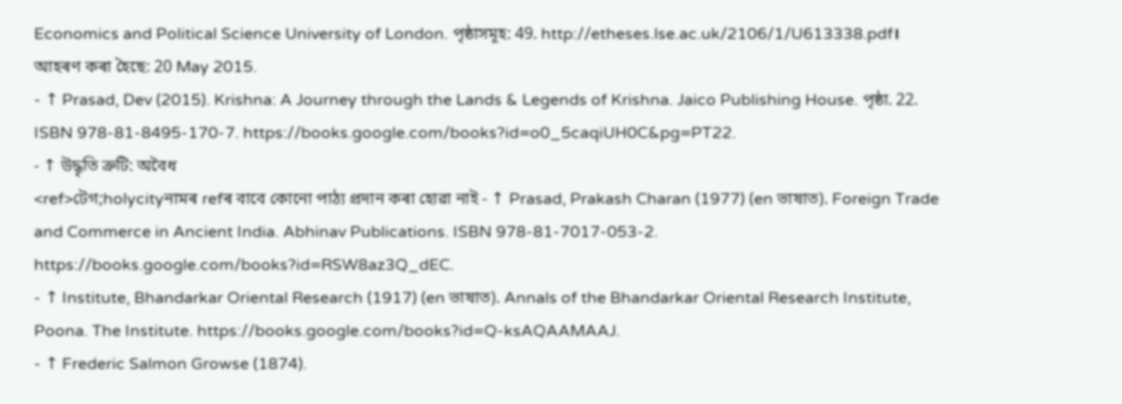Economics and Political Science University of London. পৃষ্ঠাসমূহ: 49. http://etheses.lse.ac.uk/2106/1/U613338.pdf। আহৰণ কৰা হৈছে: 20 May 2015.
- ↑ Prasad, Dev (2015). Krishna: A Journey through the Lands & Legends of Krishna. Jaico Publishing House. পৃষ্ঠা. 22. ISBN 978-81-8495-170-7. https://books.google.com/books?id=o0_5caqiUH0C&pg=PT22.
- ↑ উদ্ধৃতি ত্ৰুটি: অবৈধ
<ref>টেগ;holycityনামৰ refৰ বাবে কোনো পাঠ্য প্ৰদান কৰা হোৱা নাই - ↑ Prasad, Prakash Charan (1977) (en ভাষাত). Foreign Trade and Commerce in Ancient India. Abhinav Publications. ISBN 978-81-7017-053-2. https://books.google.com/books?id=RSW8az3Q_dEC.
- ↑ Institute, Bhandarkar Oriental Research (1917) (en ভাষাত). Annals of the Bhandarkar Oriental Research Institute, Poona. The Institute. https://books.google.com/books?id=Q-ksAQAAMAAJ.
- ↑ Frederic Salmon Growse (1874).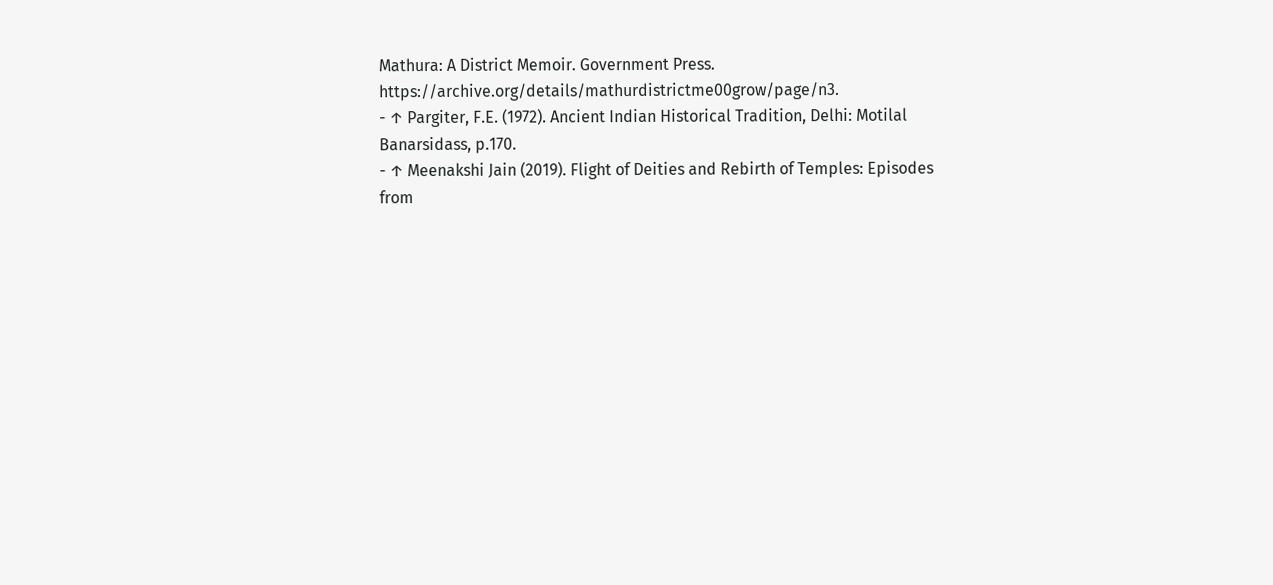Mathura: A District Memoir. Government Press. https://archive.org/details/mathurdistrictme00grow/page/n3.
- ↑ Pargiter, F.E. (1972). Ancient Indian Historical Tradition, Delhi: Motilal Banarsidass, p.170.
- ↑ Meenakshi Jain (2019). Flight of Deities and Rebirth of Temples: Episodes from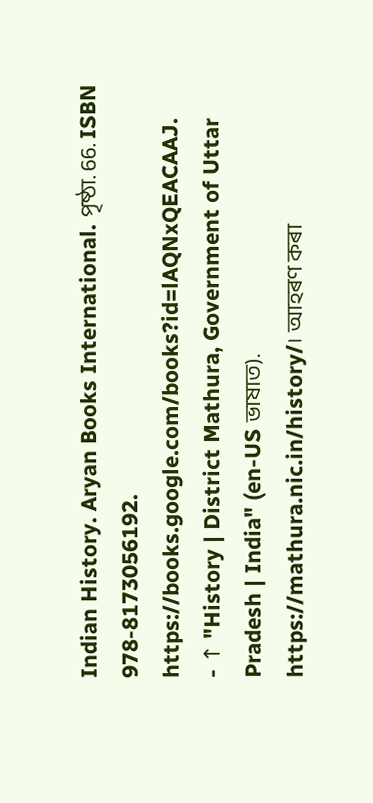Indian History. Aryan Books International. পৃষ্ঠা. 66. ISBN 978-8173056192. https://books.google.com/books?id=lAQNxQEACAAJ.
- ↑ "History | District Mathura, Government of Uttar Pradesh | India" (en-US ভাষাত). https://mathura.nic.in/history/। আহৰণ কৰা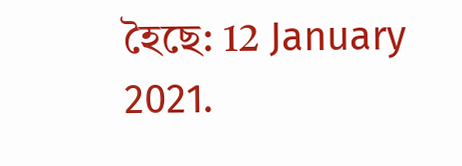হৈছে: 12 January 2021.